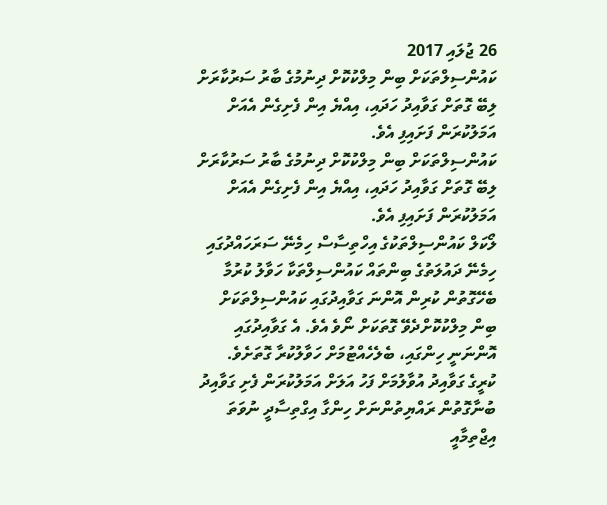26 ޖުލައި 2017
ކައުންސިލްތަކަށް ބިން މިލްކުކޮށް ދިނުމުގެ ބާރު ސަރުކާރަށް ލިބޭ ގޮތަށް ގަވާއިދު ހަދައި، އިއްޔެ އިން ފެށިގެން އެއަށް އަމަލުކުރަން ފަށައިފި އެވެ.
ކައުންސިލްތަކަށް ބިން މިލްކުކޮށް ދިނުމުގެ ބާރު ސަރުކާރަށް ލިބޭ ގޮތަށް ގަވާއިދު ހަދައި، އިއްޔެ އިން ފެށިގެން އެއަށް އަމަލުކުރަން ފަށައިފި އެވެ.
ލޯކަލް ކައުންސިލްތަކުގެ އިހްތިސާސް ހިމެނޭ ސަރަހައްދުގައި ހިމެނޭ ދައުލަތުގެ ބިންތައް ކައުންސިލްތަކާ ހަވާލު ކުރުމާ ބެހޭގޮތުން ކުރިން އޮންނަ ގަވާއިދުގައި ކައުންސިލްތަކަށް ބިން މިލްކުކޮށްދެވޭ ގޮތަކަށް ނޯވެ އެވެ. އެ ގަވާއިދުގައި އޮންނަނީ ހިންގައި، ބެލެހެއްޓުމަށް ހަވާލުކުރާ ގޮތަށެވެ.
ކުރީގެ ގަވާއިދު އުވާލުމަށް ފަހު އަލަށް އަމަލުކުރަން ފެށި ގަވާއިދު ބުނާގޮތުން ރައްޔިތުންނަށް ހިންގާ އިގްތިސާދީ ނުވަތަ އިޖްތިމާއީ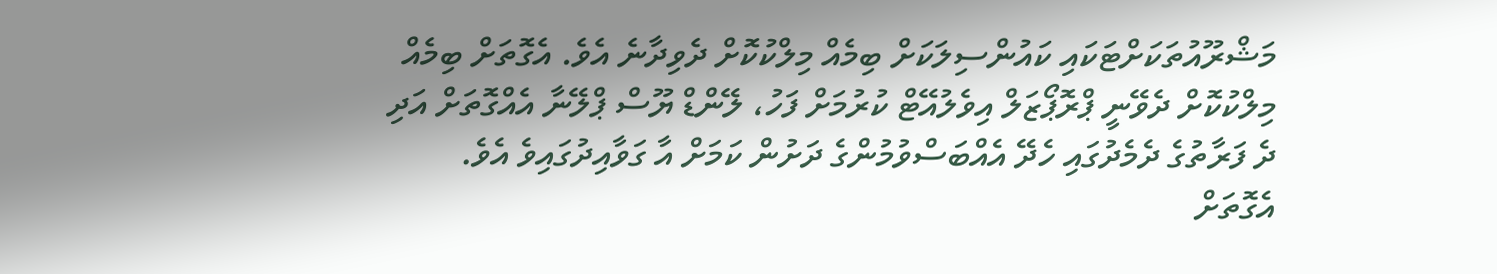މަޝްރޫއުތަކަށްޓަކައި ކައުންސިލަކަށް ބިމެއް މިލްކުކޮށް ދެވިދާނެ އެވެ. އެގޮތަށް ބިމެއް މިލްކުކޮށް ދެވޭނީ ޕްރޮޕޯޒަލް އިވެލުއޭޓް ކުރުމަށް ފަހު، ލޭންޑް ޔޫސް ޕްލޭނާ އެއްގޮތަށް އަދި ދެ ފަރާތުގެ ދެމެދުގައި ހެދޭ އެއްބަސްވުމުންގެ ދަށުން ކަމަށް އާ ގަވާއިދުގައިވެ އެވެ.
އެގޮތަށް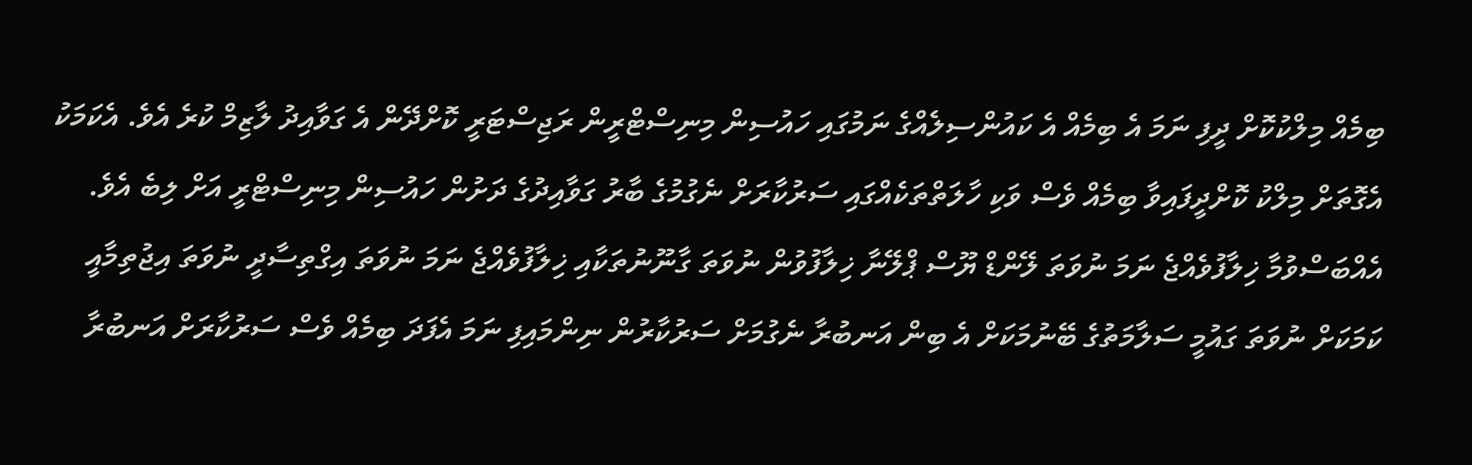ބިމެއް މިލްކުކޮށް ދީފި ނަމަ އެ ބިމެއް އެ ކައުންސިލެއްގެ ނަމުގައި ހައުސިން މިނިސްޓްރީން ރަޖިސްޓަރީ ކޮށްދޭން އެ ގަވާއިދު ލާޒިމް ކުރެ އެވެ. އެކަމަކު އެގޮތަށް މިލްކު ކޮށްދީފައިވާ ބިމެއް ވެސް ވަކި ހާލަތްތަކެއްގައި ސަރުކާރަށް ނެގުމުގެ ބާރު ގަވާއިދުގެ ދަށުން ހައުސިން މިނިސްޓްރީ އަށް ލިބެ އެވެ.
އެއްބަސްވުމާ ޚިލާފުވެއްޖެ ނަމަ ނުވަތަ ލޭންޑް ޔޫސް ޕްލޭނާ ޚިލާފުވުން ނުވަތަ ގާނޫނުތަކާއި ޚިލާފުވެއްޖެ ނަމަ ނުވަތަ އިގްތިސާދީ ނުވަތަ އިޖުތިމާއީ ކަމަކަށް ނުވަތަ ގައުމީ ސަލާމަތުގެ ބޭނުމަކަށް އެ ބިން އަނބުރާ ނެގުމަށް ސަރުކާރުން ނިންމައިފި ނަމަ އެފަދަ ބިމެއް ވެސް ސަރުކާރަށް އަނބުރާ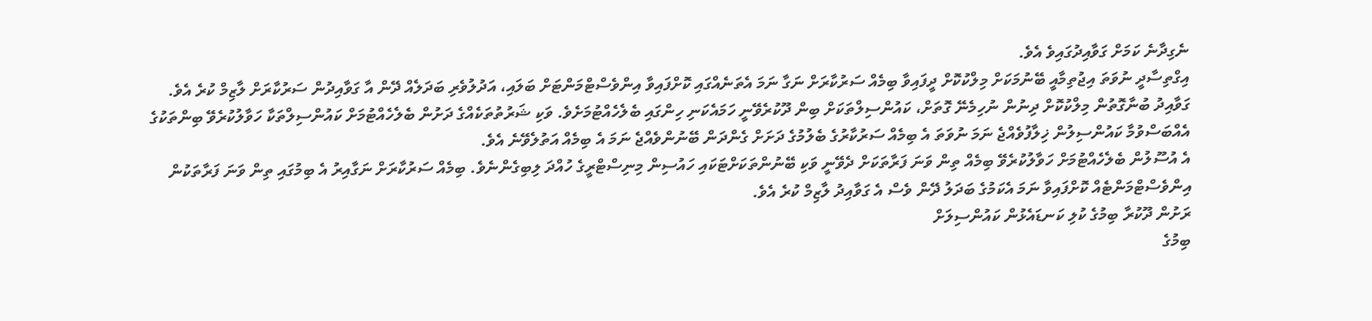ނެގިދާނެ ކަމަށް ގަވާއިދުގައިވެ އެވެ.
އިގްތިސާދީ ނުވަތަ އިޖުތިމާއީ ބޭނުމަކަށް މިލްކުކޮށް ދީފައިވާ ބިމެއް ސަރުކާރަށް ނަގާ ނަމަ އެތަނެއްގައި ކޮށްފައިވާ އިންވެސްޓްމަންޓަށް ބަލައި، އަދުލުވެރި ބަދަލެއް ދޭން އާ ގަވާއިދުން ސަރުކާރަށް ލާޒިމް ކުރެ އެވެ.
ގަވާއިދު ބުނާގޮތުން މިލްކުކޮށް ދިނުން ނުހިމެނޭ ގޮތަށް، ކައުންސިލްތަކަށް ބިން ދޫކުރެވޭނީ ހަމައެކަނި ހިންގައި ބެލެހެއްޓުމަށެވެ. ވަކި ޝަރުތުތަކެއްގެ ދަށުން ބެލެހެއްޓުމަށް ކައުންސިލްތަކާ ހަވާލުކުރެވޭ ބިންތަކުގެ އެއްބަސްވުމާ ކައުންސިލުން ޚިލާފުވެއްޖެ ނަމަ ނުވަތަ އެ ބިމެއް ސަރުކާރުގެ ބެލުމުގެ ދަށަށް ގެންދަން ބޭނުންވެއްޖެ ނަމަ އެ ބިމެއް އަތުލެވޭނެ އެވެ.
އެ އުސޫލުން ބެލެހެއްޓުމަށް ހަވާލުކުރެވޭ ބިމެއް ތިން ވަނަ ފަރާތަކަށް ދެވޭނީ ވަކި ބޭނުންތަކަށްޓަކައި ހައުސިން މިނިސްޓްރީގެ ހުއްދަ ލިބިގެންނެވެ. ބިމެއް ސަރުކާރަށް ނަގާއިރު އެ ބިމުގައި ތިން ވަނަ ފަރާތަކުން އިންވެސްޓްމަންޓެއް ކޮށްފައިވާ ނަމަ އެކަމުގެ ބަދަލު ދޭން ވެސް އެ ގަވާއިދު ލާޒިމް ކުރެ އެވެ.
ރަށުން ދޫކުރާ ބިމުގެ ކުލި ކަނޑައެޅުން ކައުންސިލަށް
ބިމުގެ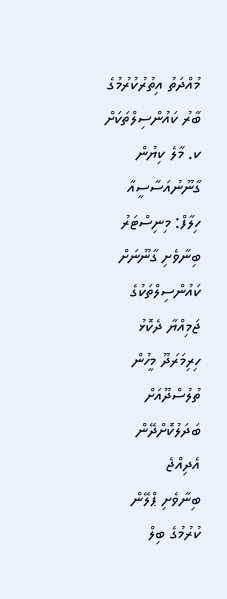މުއްދަތު އިތުރުކުރުމުގެ ބާރު ކައުންސިލްތަކަށް
ކ. މާލެ ކިޔުން ގާނޫނުއަސާސީއާ ހިލާފް: މިނިސްޓަރު
ބިނާވެށި ގާނޫނަށް ކައުންސިލްތަކުގެ ޖަމިއްޔާ ދެކޮޅު
ހިރިމަރަދޫ މީހުން ތުލުސްދޫއަށް ބަދަލުކޮށްދޭން އެދިއްޖެ
ބިނާވެށި ޕްލޭން ކުރުމުގެ ބިލް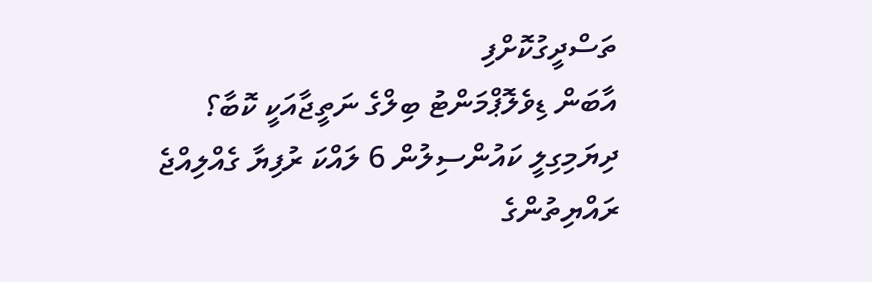ތަސްދީގުކޮށްފި
އާބަން ޑިވެލޮޕްމަންޓު ބިލްގެ ނަތީޖާއަކީ ކޮބާ؟
ދިޔަމިގިލީ ކައުންސިލުން 6 ލައްކަ ރުފިޔާ ގެއްލިއްޖެ
ރައްޔިތުންގެ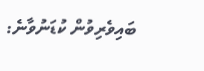ބައިވެރިވުން ކުޑަނުވާނެ: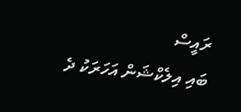ރައީސް
ބައި އިލެކްޝަން އަހަރަކު ދެ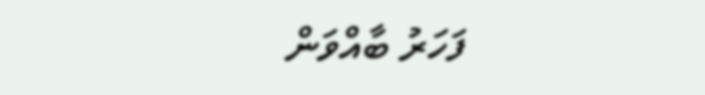ފަހަރު ބާއްވަން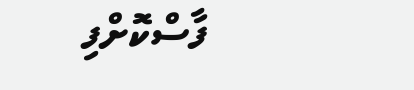ފާސްކޮށްފި